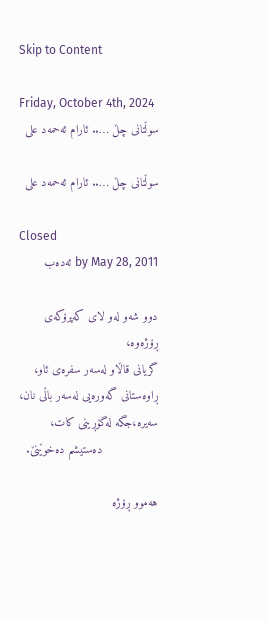Skip to Content

Friday, October 4th, 2024
سوڵتانی چڵ ….. ئارام ئه‌حمه‌د علی

سوڵتانی چڵ ….. ئارام ئه‌حمه‌د علی

Closed
by May 28, 2011 ئەدەب

دوو شه‌و له‌و لای که‌پرۆکه‌ی ڕۆژه‌وه،
گریانی قاڵاو له‌سه‌ر سفره‌ی ئاو،
ڕاوه‌ستانی گه‌وره‌یی له‌سه‌ر باڵی نان،
سه‌یره‌،جگه‌ له‌گۆڕینی کات،
                ده‌ستیشم ده‌خوێنێ.

هه‌موو ڕۆژه‌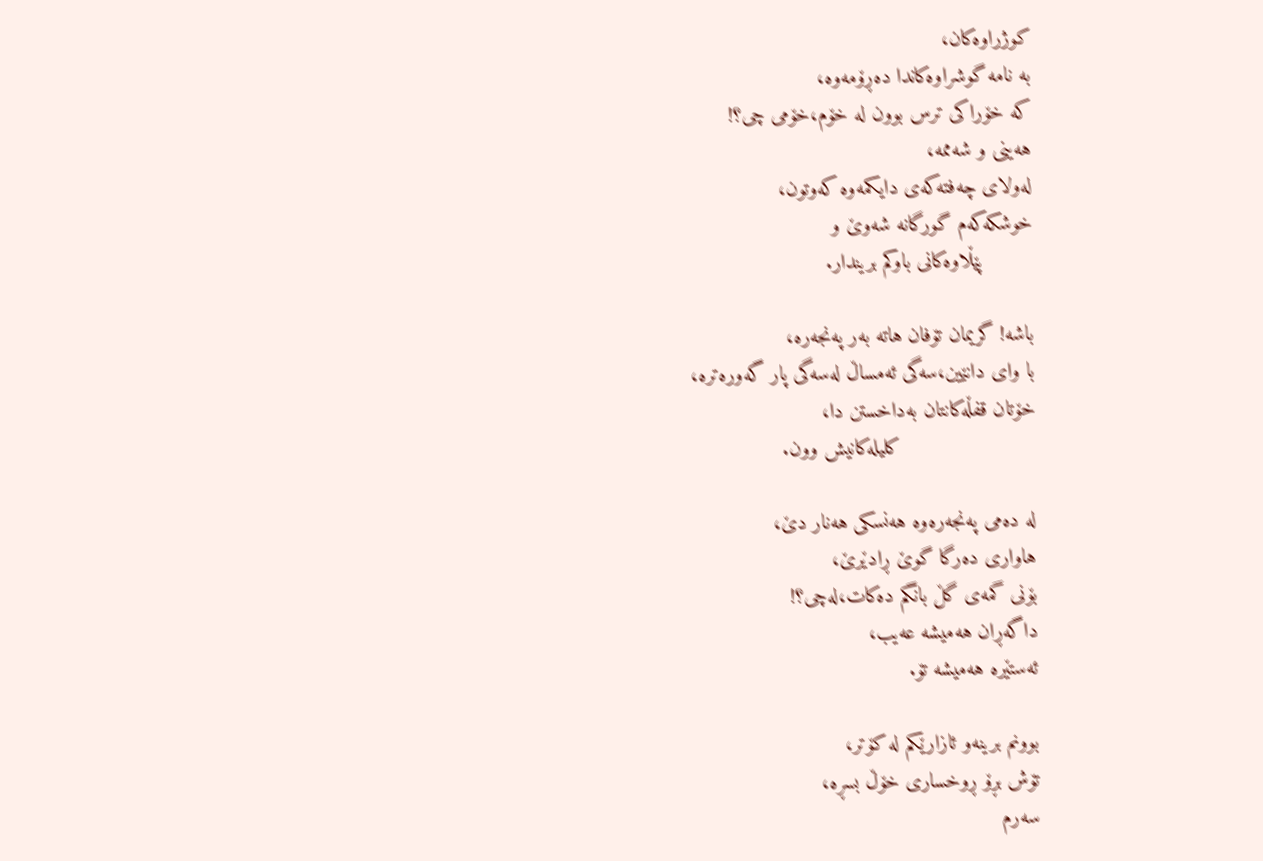کوژراوه‌کان،
به‌ نامه‌ گوشراوه‌کاندا ده‌ڕۆمه‌وه،
که‌ خۆراکی ترس بوون له‌ خۆم،خۆمی چی؟!
هه‌ینی و شه‌ممه،‌
له‌ولای چه‌فته‌که‌ی دایکمه‌وه‌ که‌وتون،
خوشکه‌که‌م گورگانه‌ شه‌وێ و
        پێڵاوه‌کانی باوکم بریندار.

باشه‌! گریمان تۆفان هاته‌ به‌ر په‌نجه‌ره،‌
با وای دانێین،سه‌گی ئه‌مساڵ له‌سه‌گی پار گه‌وره‌تره،‌
خۆتان قفڵه‌کانتان به‌داخستن دا،
                      کلیله‌کانیش وون.

له‌ ده‌می په‌نجه‌ره‌وه‌ هه‌نسکی هه‌نار دێ،
هاواری ده‌رگا گوێ ڕادێرێ،
بۆنی گمه‌ی گڵ بانگم ده‌کات،له‌چی؟!
داگه‌ڕان هه‌میشه‌ عه‌یب،
ئه‌ستێره‌ هه‌میشه‌ تۆ.

بوونم برینه‌و ئازارێکم له‌ کۆتر،
تۆش بڕۆ ڕوخساری خۆڵ بسڕه،‌
سه‌رم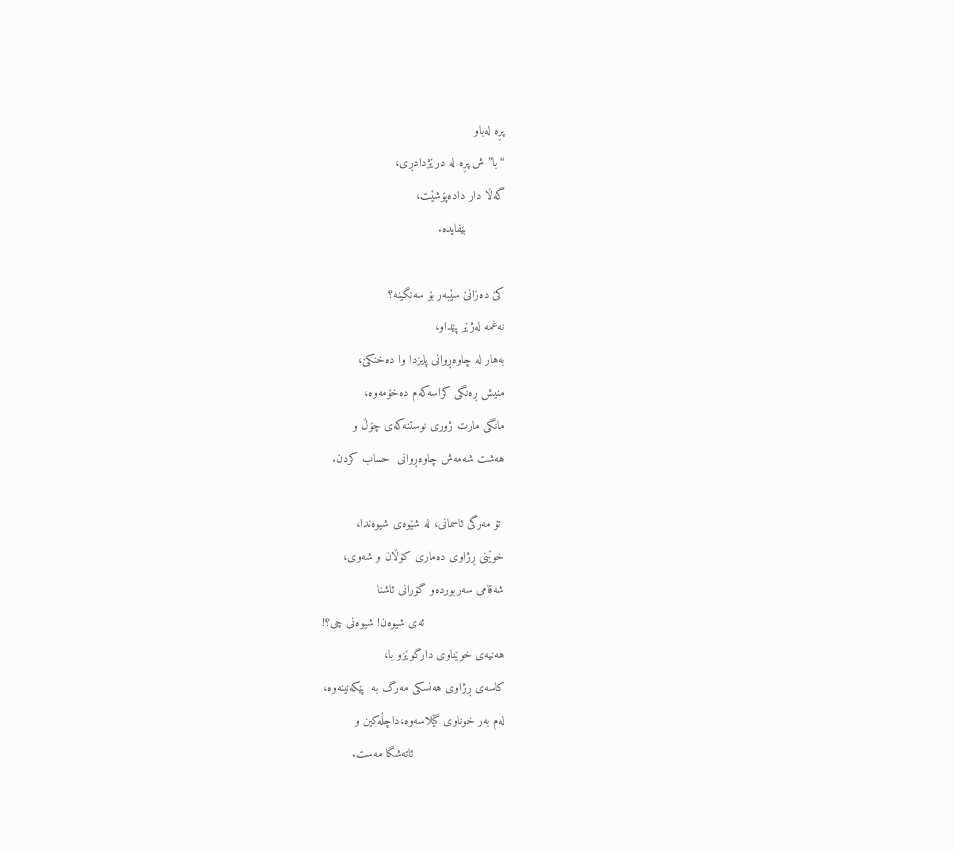پڕه‌ له‌باو
“با” ش پڕه‌ له‌ درێژدادڕی،
گه‌ڵا دار داده‌پۆشێت،
           بێفایده‌.

کێ ده‌زانێ سێبه‌ر بۆ سه‌نگینه‌؟
نه‌غمه‌ له‌ژێر پێداو،
به‌هار له‌ چاوه‌ڕوانی پایزدا وا ده‌خنکێ،
منیش ڕه‌نگی کراسه‌که‌م ده‌خۆمه‌وه‌،
مانگی مارت ژوری نوستنه‌که‌ی چۆڵ و
هه‌شت شه‌مه‌ش چاوه‌ڕوانی  حساب کردن.

 تۆ مه‌رگی ئاسمانی، له‌ شێوه‌ی شیوه‌ندا،
خوێنی ڕژاوی ده‌ماری کۆڵان و شه‌وی،
شه‌قامی سه‌ربورده‌و گۆرانی ئاشنا
                       ئه‌ی شیوه‌ن! شیوه‌نی چی؟!
هه‌نیه‌ی خوێناوی دارگوێزو با،
کاسه‌ی ڕژاوی هه‌نسکی مه‌رگ به‌  پێکه‌نینه‌وه،‌
له‌م به‌ر خوناوی گێلاسه‌وه،داچڵه‌کین و‌
                          ئاته‌شگا مه‌ست.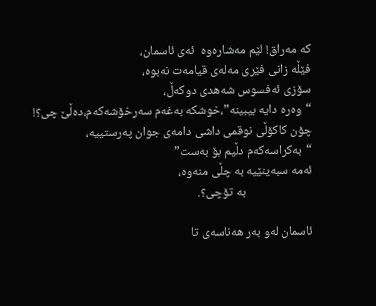که‌ مه‌راق! لێم مه‌شاره‌وه  ئه‌ی ئاسمان،
فێڵه‌ زانی فێری مه‌له‌ی قیامه‌ت نه‌بوه‌،‌
سۆزی ئه‌فسوس شه‌هدی دوکه‌ڵ،
“وه‌ره‌ دایه‌ بیبینه‌”،خوشکه‌ به‌غه‌م سه‌رخۆشه‌که‌م،ده‌ڵێ چی؟!
چۆن کاکۆڵی نوقمی داشی دامه‌ی جوان په‌رستییه‌‌،
“به‌کراسه‌که‌م دڵیم بۆ به‌ست”
ئه‌مه‌ سبه‌ینێیه‌ به‌ چڵی منه‌وه‌،
                       به‌ تۆچی؟.

ئاسمان له‌و به‌ر هه‌ناسه‌ی تا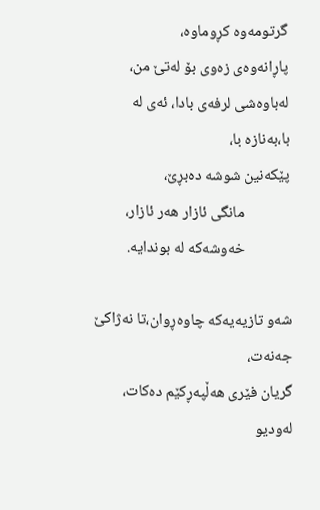گرتومه‌وه‌ کڕوماوه،‌
پاڕانه‌وه‌ی زه‌وی بۆ له‌تێ من،
له‌باوه‌شی لرفه‌ی بادا، ئه‌ی له‌ با،به‌نازه‌ با،
پێکه‌نین شوشه‌ ده‌بڕێ،
             مانگی ئازار هه‌ر ئازار،
             خه‌وشه‌که‌ له‌ بوندایه‌.

شه‌و تازیه‌یه‌که‌ چاوه‌ڕوان،تا نه‌ژاکێ جه‌نه‌ت،
گریان فێری هه‌ڵپه‌ڕکێم ده‌کات،
له‌ودیو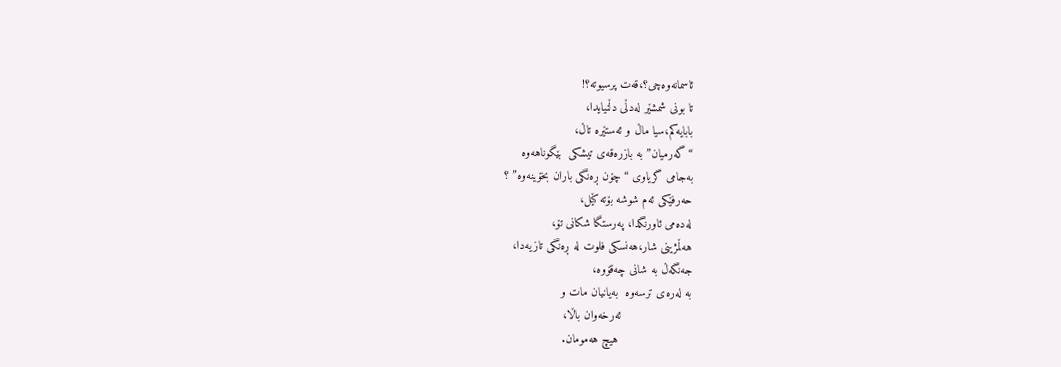ئاسمانه‌وه‌چی؟،قه‌ت پرسیوته‌؟!
تا بونی شمشێر له‌دڵی دڵنیایدا،
بابایه‌کم،سیا ماڵ و ئه‌ستێره‌ تاڵ،
“گه‌رمیان” به‌ بازره‌قه‌ی تیشکی  بێگوناهه‌وه‌‌
به‌جامی گریاوی “چۆن ڕه‌نگی باران بخۆینه‌وه‌” ؟
حه‌رفێکی ئه‌م شوشه‌ بۆته‌ کێل،
له‌ده‌می‌ ئاورنگدا، په‌رستگا شکانی تۆ،
هه‌ڵمژینی شار،هه‌نسکی فلوت له‌ ڕه‌نگی تازیه‌دا،
جه‌نگه‌ڵ به‌ شانی چه‌قۆوه،‌
به‌ له‌ره‌ی ترسه‌وه‌  به‌یانیان مات و
                    ئه‌رخه‌وان باڵا،
                     هیچ هه‌مومان.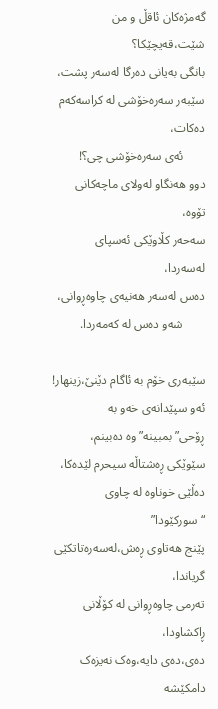گه‌مژه‌کان ئاقڵ و من شێت،قه‌یچێکا؟
بانگی به‌یانی ده‌رگا له‌سه‌ر پشت،
سێبه‌ر سه‌ره‌خۆشی له‌ کراسه‌که‌م ده‌کات،
       ئه‌ی سه‌ره‌خۆشی چی؟!
دوو هه‌نگاو له‌ولای ماچه‌کانی تۆوه‌،
سه‌حه‌ر کڵاوێکی ئه‌سپای له‌سه‌ردا،
ده‌س له‌سه‌ر هه‌نیه‌ی چاوه‌ڕوانی،
       شه‌و ده‌س له‌ که‌مه‌ردا.

سێبه‌ری خۆم‌ به‌ ئاگام دێنێ،زینهار!
ئه‌و سپێدانه‌ی خه‌و به‌ ڕۆحی”بمبینه‌”وه‌ ده‌بینم،
سێوێکی ڕه‌شتاڵه‌ سیحرم لێده‌کا،
ده‌ڵێی خوناوه‌ له‌ چاوی “سورکێودا”
پێنج هه‌تاوی ڕه‌ش،له‌سه‌ره‌تاتکێی گریاندا،
ته‌رمی چاوه‌ڕوانی له‌ کۆڵانی ڕاکشاودا،
ده‌ی،ده‌ی دایه‌،وه‌ک نه‌یزه‌ک دامکێشه‌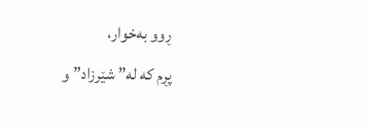ڕوو به‌خوار،
پڕم که‌ له‌” شێرزاد” و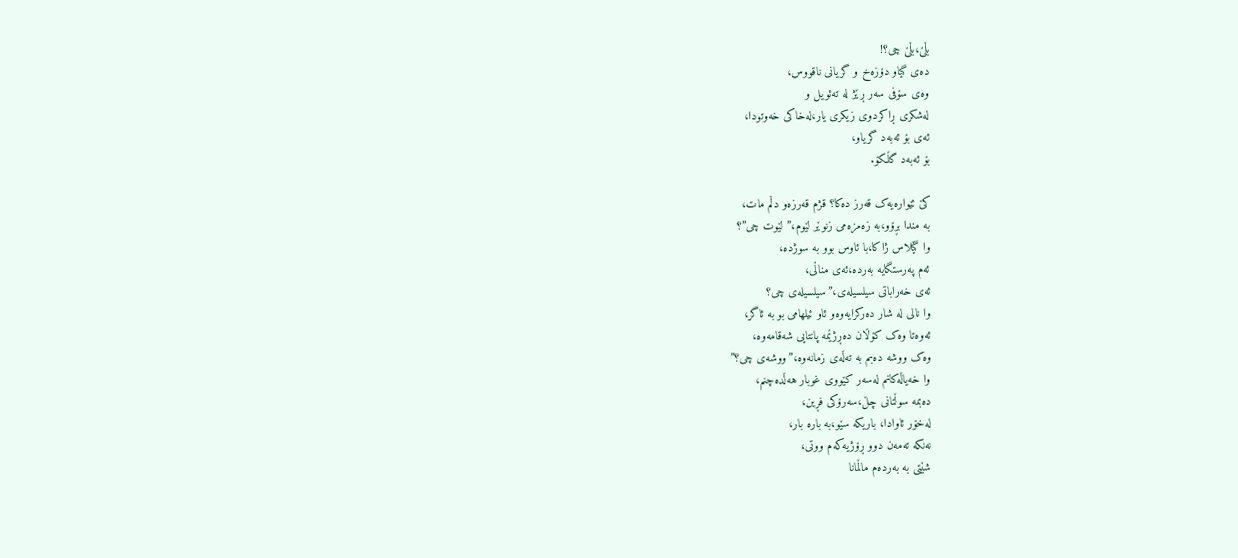بڵێ،بڵێ چی؟!
ده‌ی گیاو دۆزه‌خ و گریانی ناقووس،
وه‌ی سۆفی سه‌ر ڕێژ له‌ ته‌ئویل و
له‌شکری ڕاکردوی زیکری یار،له‌خاکی خه‌وتودا،
ئه‌ی بۆ ئه‌به‌د گریاو،
بۆ ئه‌به‌د گڵكۆ.

کێ ئێواره‌یه‌ک قه‌رز ده‌کا؟ قژم قه‌رزه‌و دڵم مات،
به‌ مندا بڕۆو،به‌ زه‌مزه‌می زنوێر لێوم،” لێوت چی”؟
وا گێلاس ژاکا،با ئاوس بوو به‌ سوژده‌،
ئه‌م په‌رستگایه‌ به‌رده‌،ئه‌ی مناڵی،
ئه‌ی خه‌راباتی سیلسیله‌ی،”سیلسیله‌ی چی؟
وا نالی له‌ شار ده‌رکرایه‌وه‌و ئاو ئیلهامی بو به‌ ئاگر،
ئه‌وه‌تا وه‌ک کۆڵان ده‌ڕژێمه‌ پانتایی شه‌قامه‌وه،‌
وه‌ک ووشه‌ ده‌بم به‌ ته‌ڵه‌ی زمانه‌وه‌،”ووشه‌ی چی؟”
وا خه‌یاڵه‌کانم له‌سه‌ر کێووی غوبار هه‌ڵده‌چنم،
ده‌بمه‌ سوڵتانی چڵ،سه‌رۆکی فڕین،
له‌خۆر ئاوادا، باریکه‌ سێو،به ‌باره‌ بار،
نه‌نکه‌ ته‌مه‌ن دوو ڕۆژیه‌‌که‌م ووتی،
شێتی به‌ به‌رده‌م ماڵمانا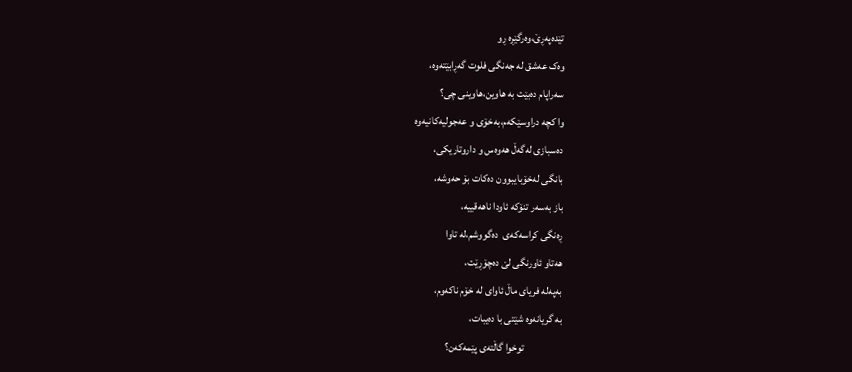تێده‌په‌ڕێ،وه‌رگێڕه‌ ڕو
وه‌ک عه‌شق له‌ جه‌نگی فلوت گه‌ڕابێته‌وه،
سه‌راپام ده‌بێت به‌ هاوین،هاوینی چی؟‌
وا کچه‌ دراوسێکه‌م،به‌خۆی و عه‌جولیه‌کانیه‌وه‌‌
ده‌سبازی له‌گه‌ڵ هه‌وه‌س و داروتاریکی،
بانگی له‌خۆبایبوون ده‌کات بۆ حه‌وشه‌،
باز به‌سه‌ر تنۆکه‌ ئاودا ناهه‌قییه‌،
ڕه‌نگی کراسه‌که‌ی  ده‌گووشم،له ‌تاوا
هه‌تاو ئاورنگی لێ ده‌چۆڕێت،
به‌په‌له ‌فریای ماڵ ئاوای له‌ خۆم ناکه‌وم،
به‌ گریانه‌وه‌ شێتی با ده‌یبات،
                  توخوا گاڵته‌ی پێمه‌که‌ن؟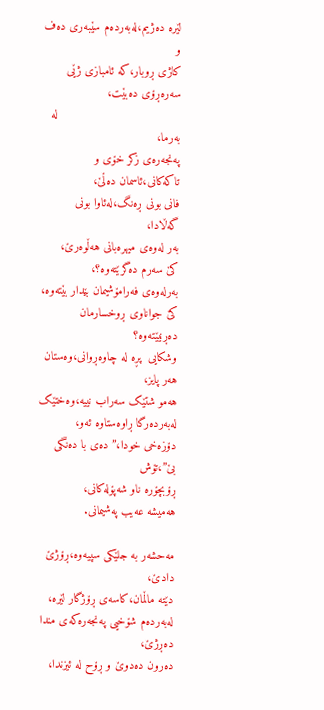لێره‌ ده‌ژیم،له‌به‌رده‌م سێبه‌ری ده‌ف و
کاژی ڕوبار،که‌ ئامبازی ژێی سه‌ره‌ڕۆی ده‌بێت،
                                   له‌ به‌رما،
په‌نجه‌ره‌ی زکر خۆی و تاکه‌کانی،ئاسمان ده‌ڵێ،
فانی بونی ڕه‌نگ،له‌ئاوا بونی گه‌ڵادا،
به‌ر له‌وه‌ی میهره‌بانی هه‌ڵوه‌رێ،
کێ سه‌رم ده‌گرێته‌وه‌؟،
به‌رله‌وه‌ی فه‌رامۆشیمان بێدار بێته‌وه،‌
کێ جواناوی ڕوخسارمان ده‌ڕنیێته‌وه‌؟
وشکایی  پڕه‌ له‌ چاوه‌ڕوانی،وه‌ستان هه‌ر پایز،
هه‌مو شتێک سه‌راب نییه‌،وه‌ختێک
له‌به‌رده‌رگا ڕاوه‌ستاوه‌ ئه‌و،‌
دۆزه‌خی خودا،”ده‌ی با ده‌نگی بێ”،تۆش
ڕۆبچۆره‌ ناو شه‌پۆله‌کانی،
هه‌میشه‌ عه‌یب په‌شیمانی.

مه‌حشه‌ر به‌ جلێکی سپیه‌وه،ڕۆژێ دادێ،‌
دێته‌ ماڵمان،کاسه‌ی ڕۆژگار لێره،‌
له‌به‌رده‌م شۆخیی په‌نجه‌ره‌که‌ی مندا ده‌ڕژێ،
ده‌رون ده‌دوێ و ڕۆح له‌ ئیزندا،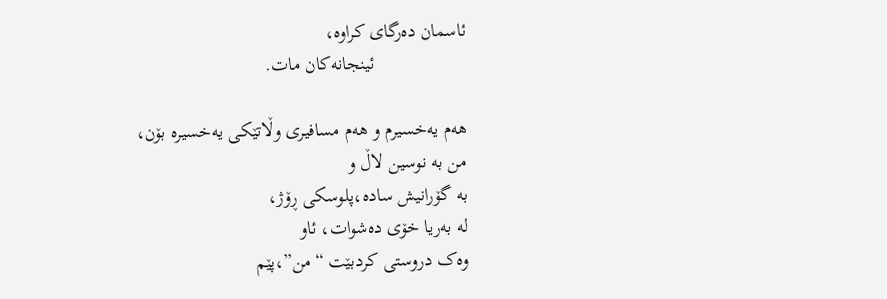ئاسمان ده‌رگای کراوه،
                   ئینجانه‌کان مات.

هه‌م یه‌خسیرم و هه‌م مسافیری وڵاتێکی یه‌خسیره‌ بۆن،
من به‌ نوسین لاڵ و
به‌ گۆرانیش ساده،پلوسکی ڕۆژ،
له ‌به‌ریا خۆی ده‌شوات، ئاو
وه‌ک دروستی کردبێت “من”،پێم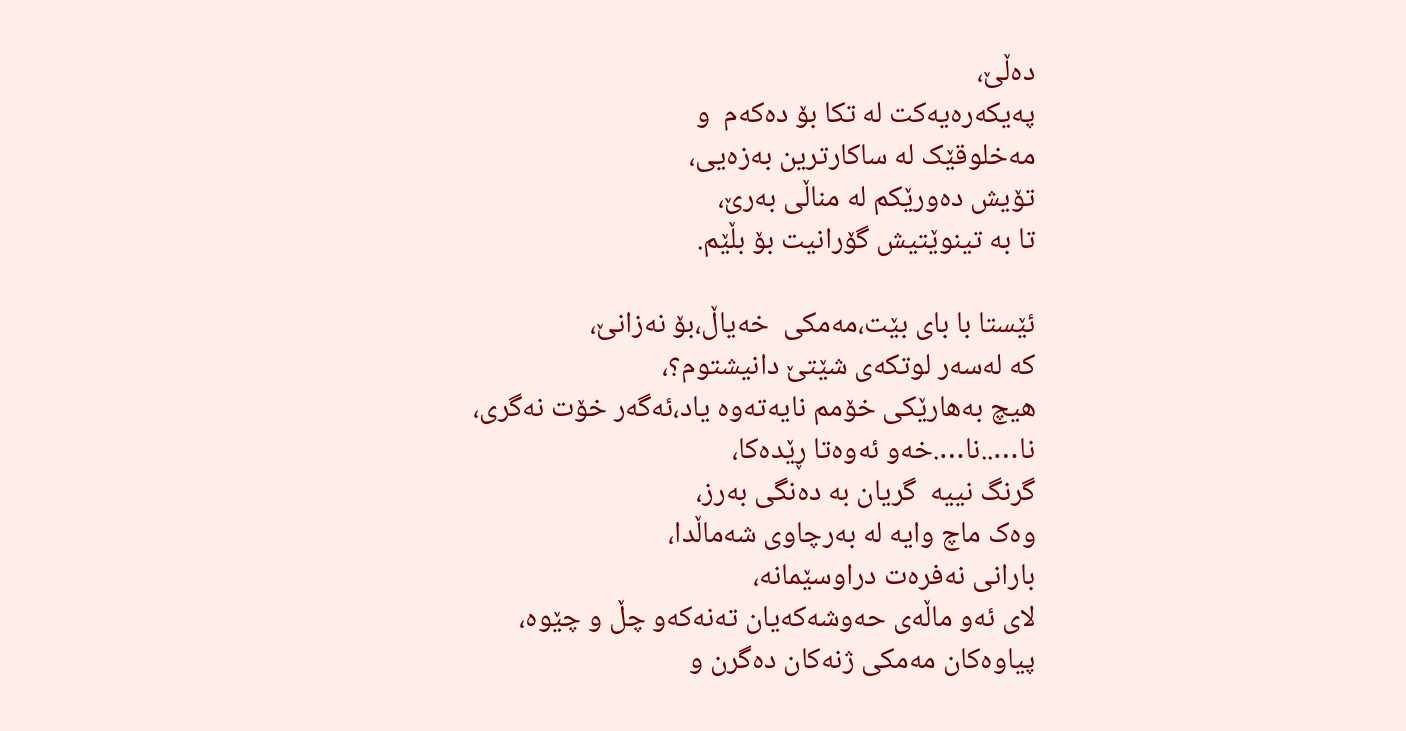ده‌ڵێ،‌
په‌یکه‌ره‌یه‌کت له‌ تکا بۆ ده‌که‌م  و
مه‌خلوقێک له‌ ساکارترین به‌زه‌یی،
تۆیش ده‌ورێکم له‌ مناڵی به‌رێ،
تا به‌ تینوێتیش گۆرانیت بۆ بڵێم.

ئێستا با بای بێت،مه‌مکی  خه‌یاڵ،بۆ نه‌زانێ،
که‌ له‌سه‌ر لوتکه‌ی شێتێ دانیشتوم؟،
هیچ به‌هارێکی خۆمم نایه‌ته‌وه‌ یاد،ئه‌گه‌ر خۆت نه‌گری،
نا…..نا….خه‌و ئه‌وه‌تا ڕێده‌کا،
گرنگ نییه‌  گریان به‌ ده‌نگی به‌رز،
وه‌ک ماچ وایه‌ له‌ به‌رچاوی شه‌ماڵدا،
بارانی نه‌فره‌ت دراوسێمانه،
لای ئه‌و ماڵه‌ی حه‌وشه‌که‌یان ته‌نه‌که‌و چڵ و چێوه‌،
پیاوه‌کان مه‌مکی ژنه‌کان ده‌گرن و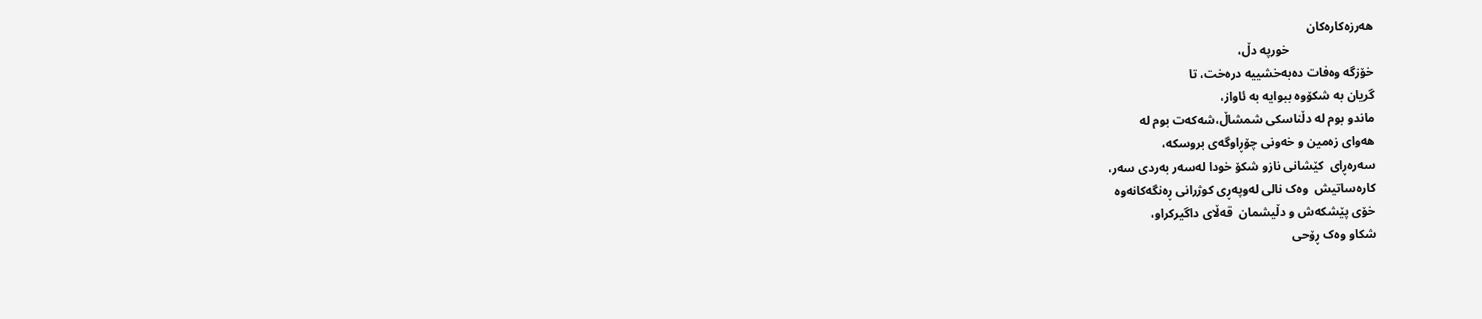هه‌رزه‌کاره‌کان
                           خورپه‌ دڵ،‌
خۆزگه‌ وه‌فات ده‌به‌خشییه‌ دره‌خت، تا
گریان به‌ شکۆوه ‌ببوایه‌ به‌ ئاواز،
ماندو بوم له‌ دڵناسکی شمشاڵ،شه‌که‌ت بوم له‌
هه‌وای زه‌مین و خه‌ونی چۆڕاوگه‌ی بروسکه‌،
سه‌ره‌ڕای  کێشانی نازو شکۆ خودا له‌سه‌ر به‌ردی سه‌ر،
کاره‌ساتیش  وه‌ک نالی له‌وپه‌ڕی کوژرانی ڕه‌نگه‌کانه‌وه‌
خۆی پێشکه‌ش و دڵیشمان  قه‌ڵای داگیرکراو،
شکاو وه‌ک‌ ڕۆحی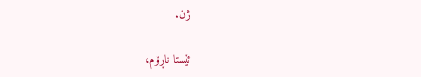ژن.

ئێستا ناڕۆم،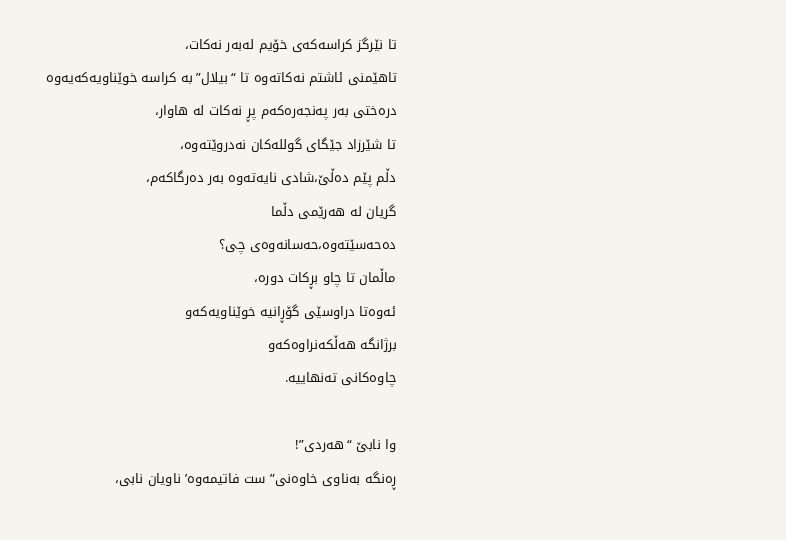تا نێرگز کراسه‌که‌ی خۆیم له‌به‌ر نه‌کات،
تاهێمنی ئاشتم نه‌کاته‌وه تا “بیلال”به‌ کراسه‌ خوێناویه‌که‌یه‌وه‌
دره‌ختی به‌ر په‌نجه‌ره‌که‌م پڕ نه‌کات له‌ هاوار،
تا شێرزاد جێگای گولله‌کان نه‌دروێته‌وه‌،
دڵم پێم ده‌ڵێ،شادی نایه‌ته‌وه‌ به‌ر ده‌رگاکه‌م،
گریان له‌ هه‌رێمی دڵما
ده‌حه‌سێته‌وه‌،حه‌سانه‌وه‌ی چی؟
ماڵمان تا چاو بڕکات دوره‌،
ئه‌وه‌تا دراوسێی گۆڕانیه‌ خوێناویه‌که‌و
برژانگه‌ هه‌ڵكه‌نراوه‌که‌و
چاوه‌کانی ته‌نهاییه‌.

وا نابێ “هه‌ردی”!
ڕه‌نگه‌ به‌ناوی خاوه‌نی”ست فاتیمه‌وه‌’ ناویان نابی،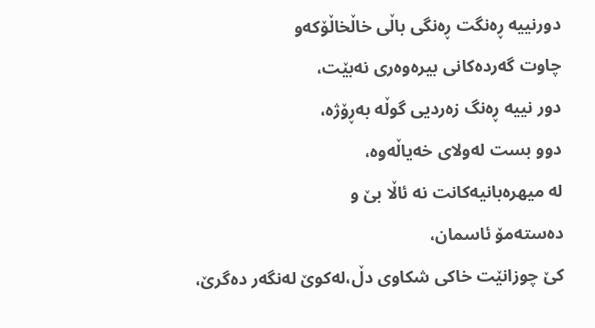دورنییه‌ ڕه‌نگت ڕه‌نگی باڵی خاڵخاڵۆکه‌و
چاوت گه‌رده‌کانی بیره‌وه‌ری نه‌بێت،
دور نییه‌ ڕه‌نگ زه‌ردیی گوڵه‌ به‌ڕۆژه،
دوو بست له‌ولای خه‌یاڵه‌وه،
له‌ میهره‌بانیه‌کانت نه‌ ئاڵا بێ و
ده‌سته‌مۆ ئاسمان،‌‌
کێ چوزانێت خاکی شکاوی دڵ،له‌کوێ له‌نگه‌ر ده‌گرێ،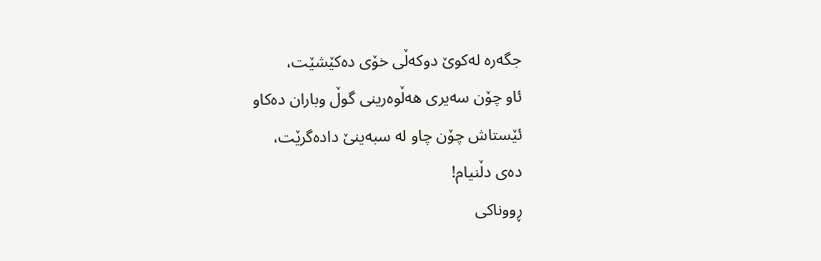جگه‌ره‌ له‌کوێ دوکه‌ڵی خۆی ده‌کێشێت،
ئاو چۆن سه‌یری هه‌ڵوه‌رینی گوڵ وباران ده‌کاو
ئێستاش چۆن چاو له‌ سبه‌ینێ داده‌گرێت،
ده‌ی دڵنیام!
ڕووناکی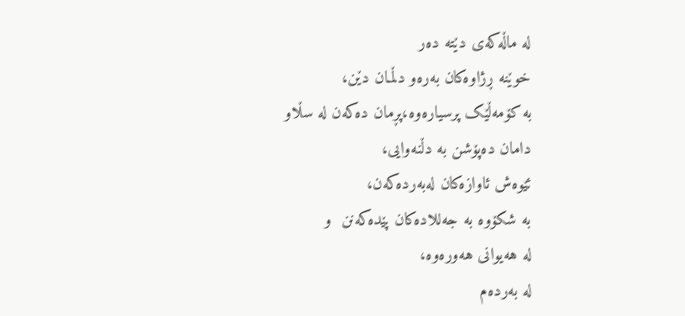له‌ ماڵه‌که‌ی دێته‌ ده‌ر
خوێنه‌ ڕژاوه‌کان به‌ره‌و دڵمـان دێن،
به‌ کۆمه‌ڵێک پرسیاره‌وه‌،پڕمان ده‌که‌ن له‌ سڵاو
دامان ده‌پۆشن به‌ دڵنه‌وایی،
ئێوه‌ش ئاوازه‌کان له‌به‌رده‌که‌ن،
به‌ شکۆوه‌ به‌ جه‌للاده‌کان پێده‌که‌نن  و
له‌ هه‌یوانی هه‌وره‌وه،
له‌ به‌رده‌م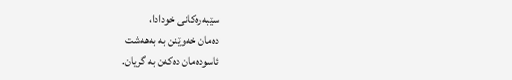سێبه‌ره‌کانی خودادا،‌
ده‌مان خه‌وێنن به‌ به‌هه‌شت
ئاسوده‌مان ده‌که‌ن به‌ گریان.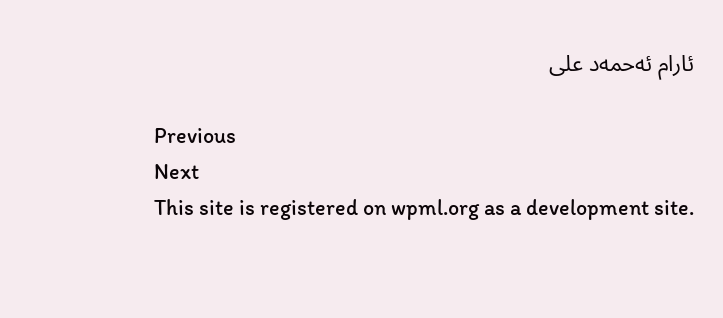ئارام ئه‌حمه‌د علی

Previous
Next
This site is registered on wpml.org as a development site.